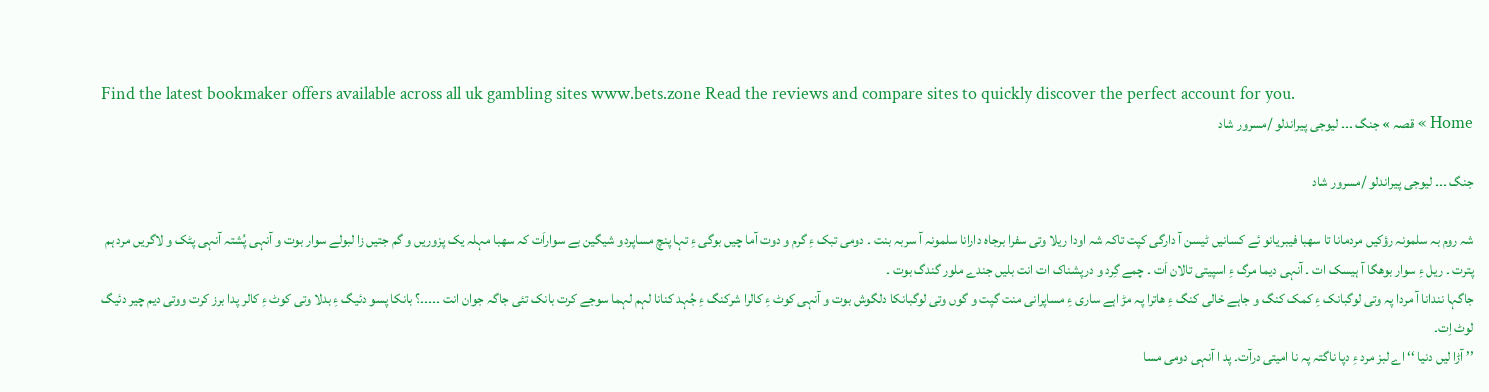Find the latest bookmaker offers available across all uk gambling sites www.bets.zone Read the reviews and compare sites to quickly discover the perfect account for you.
Home » قصہ » جنگ ۔۔۔ لیوجی پیراندلو /مسرور شاد

جنگ ۔۔۔ لیوجی پیراندلو /مسرور شاد

شہ روم بہ سلمونہ رؤکیں مردمانا تا سھبا فیبریانو ئے کسانیں ٹیسن آ دارگی کپت تاکہ شہ اودا ریلا وتی سفرا برجاہ دارانا سلمونہ آ سربہ بنت ۔ دومی تبک ءِ گرم و دوت آما چیں بوگی ءِ تہا پنچ مساپردو شیگین بے سواراَت کہ سھبا مہلہ یک پزوریں و گم جتیں زا لبولے سوار بوت و آنہی پُشتہ آنہی پٹک و لاگریں مرد ہم پترت ۔ ریل ءِ سوار بوھگا آ ہیسک ات ۔ آنہی دیما مرگ ءِ اسپیتی تالان اَت ۔ چمے گِرد و درپشناک ات انت بلیں جندے ملور گندگ بوت ۔
جاگہا نندانا آ مردا پہ وتی لوگبانک ءِ کمک کنگ و جاہے خالی کنگ ءِ ھاترا پہ مڑ اہے ساری ءِ مساپرانی منت گپت و گوں وتی لوگبانکا دلگوش بوت و آنہی کوٹ ءِ کالرا شرکنگ ءِ جُہد کنانا لہم لہما سوجے کرت بانک تئی جاگہ جوان انت ۔۔۔۔۔؟ بانکا پسو دئیگ ءِ بدلا وتی کوٹ ءِ کالر پدا برز کرت ووتی دیم چیر دئیگ لوٹ اِت۔
’’ آڑا لیں دنیا ‘‘ اے لبز مرد ءِ دپا ناگتہ پہ نا امیتی درآت۔ پد ا آنہی دومی مسا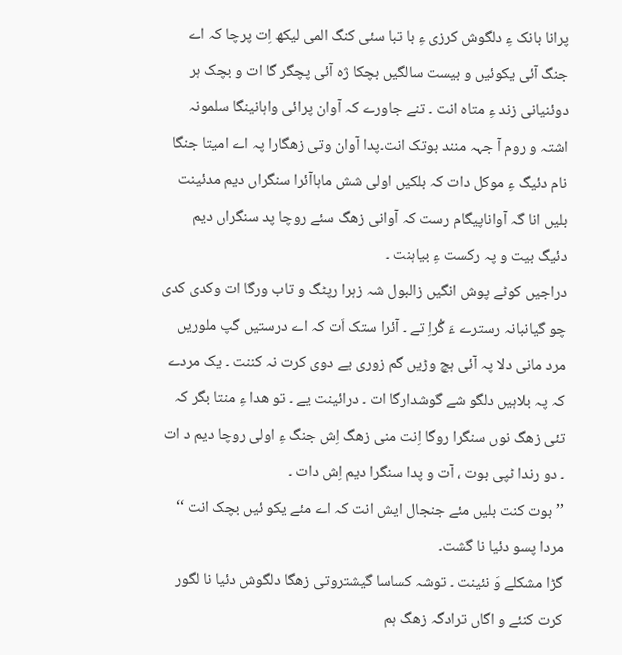پرانا بانک ءِ دلگوش کرزی ءِ با تبا سئی کنگ المی لیکھ اِت پرچا کہ اے جنگ آئی یکوئیں و بیست سالگیں بچکا ژہ آئی پچگر گا ات و بچک ہر دوئنیانی زند ءِ متاہ انت ۔ تنے جاورے کہ آوان پرائی واہانینگا سلمونہ اشتہ و روم آ جہہ منند بوتک انت۔پدا آوان وتی زھگارا پہ اے امیتا جنگا نام دئیگ ءِ موکل دات کہ بلکیں اولی شش ماہاآئرا سنگراں دیم مدئینت بلیں انا گہ آواناپیگام رست کہ آوانی زھگ سئے روچا پد سنگراں دیم دئیگ بیت و پہ رکست ءِ بیاہنت ۔
دراجیں کوٹے پوش انگیں زالبول شہ زہرا رپٹگ و تاب ورگا ات وکدی کدی چو گیانبانہ رسترے ءَ گُراِ تے ۔ آئرا ستک اَت کہ اے درستیں گپ ملوریں مرد مانی دلا پہ آئی ہچ وڑیں گم زوری یے دوی کرت نہ کننت ۔ یک مردے کہ پہ بلاہیں دلگو شے گوشدارگا ات ۔ درائینت یے ۔ تو ھدا ءِ منتا بگر کہ تئی زھگ نوں سنگرا روگا اِنت منی زھگ اِش جنگ ءِ اولی روچا دیم د ات ۔ دو رندا ٹپی بوت ، آت و پدا سنگرا دیم اِش دات ۔
’’بوت کنت بلیں مئے جنجال ایش انت کہ اے مئے یکو ئیں بچک انت ‘‘ مردا پسو دئیا نا گشت۔
گڑا مشکلے وَ نئینت ۔ توشہ کساسا گیشتروتی زھگا دلگوش دئیا نا لگور کرت کنئے و اگاں ترادگہ زھگ ہم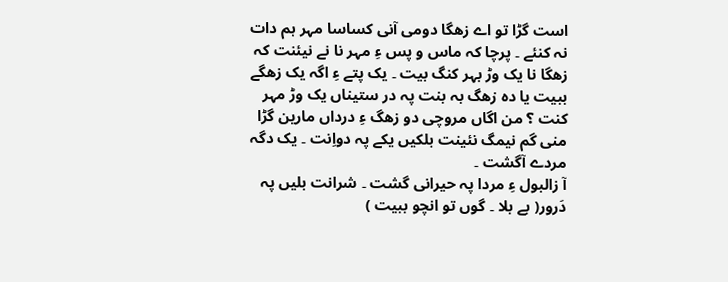است گڑا تو اے زھگا دومی آنی کساسا مہر ہم دات نہ کنئے ۔ پرچا کہ ماس و پس ءِ مہر نا نے نیئنت کہ زھگا نا یک وڑ بہر کنگ بیت ۔ یک پتے ءِ اگہ یک زھگے ببیت یا دہ زھگ بہ بنت پہ در ستیناں یک وڑ مہر کنت ؟ من اگاں مروچی دو زھگ ءِ درداں مارین گڑا منی گم نیمگ نئینت بلکیں یکے پہ دواِنت ۔ یک دگہ مردے آگشت ۔
آ زالبول ءِ مردا پہ حیرانی گشت ۔ شرانت بلیں پہ دَرور( بے بلا ۔ گوں تو انچو ببیت )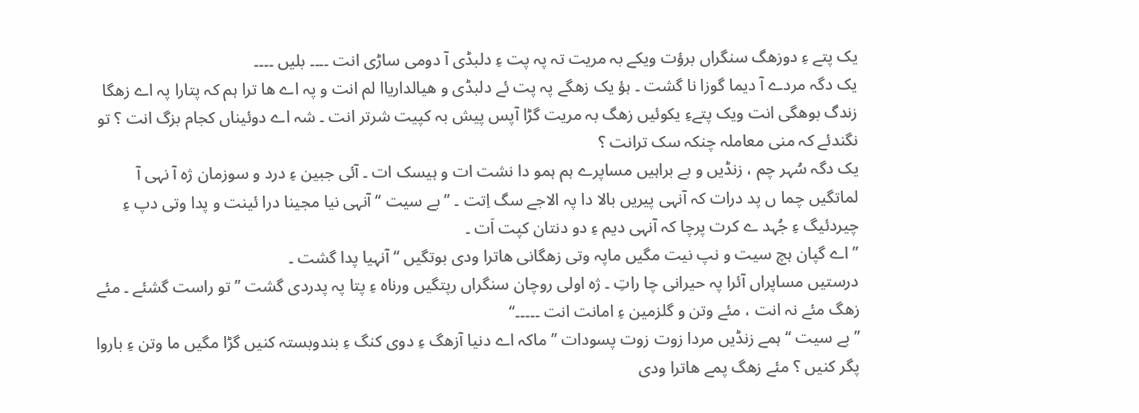یک پتے ءِ دوزھگ سنگراں برؤت ویکے بہ مریت تہ پہ پت ءِ دلبڈی آ دومی ساڑی انت ۔۔۔۔ بلیں ۔۔۔۔
یک دگہ مردے آ دیما گوزا نا گشت ۔ ہؤ یک زھگے پہ پت ئے دلبڈی و ھیالداریاا لم انت و پہ اے ھا ترا ہم کہ پتارا پہ اے زھگا زندگ بوھگی انت ویک پتےءِ یکوئیں زھگ بہ مریت گڑا آپس پیش بہ کپیت شرتر انت ۔ شہ اے دوئیناں کجام بزگ انت ؟ تو نگندئے کہ منی معاملہ چنکہ سک ترانت ؟
یک دگہ سُہر چم ، زنڈیں و بے براہیں مساپرے ہم ہمو دا نشت ات و ہیسک ات ۔ آئی جبین ءِ درد و سوزمان ژہ آ نہی آ لماتگیں چما ں پد درات کہ آنہی پیریں بالا دا پہ الاجے سگ اِتت ۔ ’’بے سیت ‘‘ آنہی نیا مجینا درا ئینت و پدا وتی دپ ءِ چیردئیگ ءِ جُہد ے کرت پرچا کہ آنہی دیم ءِ دو دنتان کپت اَت ۔
’’ اے گپان ہچ سیت و نپ نیت مگیں ماپہ وتی زھگانی ھاترا ودی بوتگیں ‘‘ آنہیا پدا گشت ۔
درستیں مساپراں آئرا پہ حیرانی چا راتِ ۔ ژہ اولی روچان سنگراں رپتگیں ورناہ ءِ پتا پہ پدردی گشت ’’ تو راست گشئے ۔ مئے زھگ مئے نہ انت ، مئے وتن و گلزمین ءِ امانت انت ۔۔۔۔۔‘‘
’’بے سیت ‘‘ ہمے زنڈیں مردا زوت زوت پسودات ’’ ماکہ اے دنیا آزھگ ءِ دوی کنگ ءِ بندوبستہ کنیں گڑا مگیں ما وتن ءِ باروا پگر کنیں ؟ مئے زھگ پمے ھاترا ودی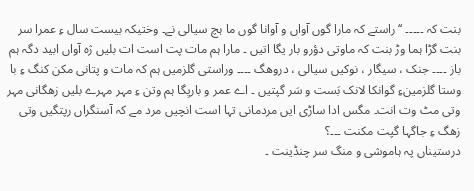بنت کہ ۔۔۔۔۔ ‘‘ راستے کہ مارا گوں آواں و آوانا گوں ما ہچ سیالی نے۔ وختیکہ بیست سال ءِ عمرا سر بنت گڑا ہما وڑ بنت کہ ماوتی دؤرو بار یگا اتیں ۔ مارا ہم مات پت است ات بلیں ژہ آواں ابید دگہ ہم باز ۔۔۔۔ جنک ، سیگار ، نوکیں سیالی ، دروھگ ۔۔۔۔ وراستی گلزمیں ہم کہ مات و پتانی مکن کنگ ءِ با وستا گلزمینءِ گوانکا لانک بَست و سَر گپتیں ۔ اے عمر و باریِگا ہم وتن ءِ مہر مہرے بلیں زھگانی مہر وتی مٹ وت انت۔ مگس ادا ساڑی ایں مردمانی تہا است انچیں مرد مے کہ آسنگراں رپتگیں وتی زھگ ءِ جاگہا گپت مکنت ۔۔۔؟
درستیناں پہ ہاموشی و منگ سر چنڈینت ۔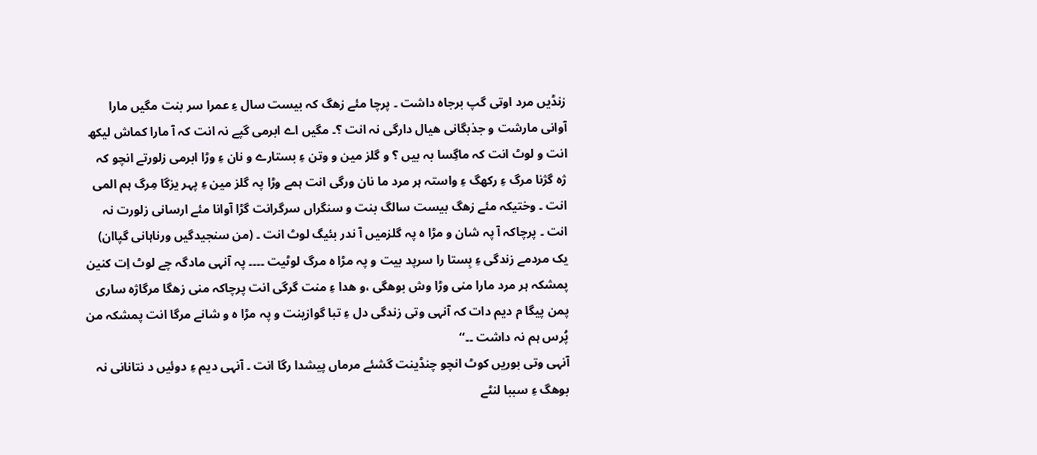زنڈیں مرد اوتی گپ برجاہ داشت ۔ پرچا مئے زھگ کہ بیست سال ءِ عمرا سر بنت مگیں مارا آوانی مارشت و جذبگانی ھیال دارگی نہ انت ؟۔ مگیں اے ابرمی گپے نہ انت کہ آ مارا کماش لیکھ انت و لوٹ انت کہ ماگِسا بہ بیں ؟ و گلز مین و وتن ءِ بستارے و نان ءِ وڑا ابرمی زلورتے انچو کہ ژہ گژنا مرگ ءِ رکھگ ءِ واستہ ہر مرد ما نان ورگی انت ہمے وڑا پہ گلز مین ءِ پہر یزگا مِرگ ہم المی انت ۔ وختیکہ مئے زھگ بیست سالگ بنت و سنگراں سرگرانت گڑا آوانا مئے ارسانی زلورت نہ انت ۔ پرچاکہ آ پہ شان و مڑا ہ پہ گلزمیں آ ندر بئیگ لوٹ انت ۔ (من سنجیدگیں ورناہانی گپاان) یک مردمے زندگی ءِ بِستا را سرپد بیت و پہ مڑا ہ مرگ لوٹیت ۔۔۔۔ پہ آنہی مادگہ چے لوٹ اِت کنین پمشکہ ہر مرد مارا منی وڑا وش بوھگی ،و ھدا ءِ منت گرگی انت پرچاکہ منی زھگا مرگاژہ ساری پمن پیگا م دیم دات کہ آنہی وتی زندگی دل ءِ تبا گوازینت و پہ مڑا ہ و شانے مرگا انت پمشکہ من پُرس ہم نہ داشت ۔۔‘‘
آنہی وتی بوریں کوٹ انچو چنڈینت گشئے مرماں پیشدا رگا انت ۔ آنہی دیم ءِ دوئیں د نتانانی نہ بوھگ ءِ سببا لنٹے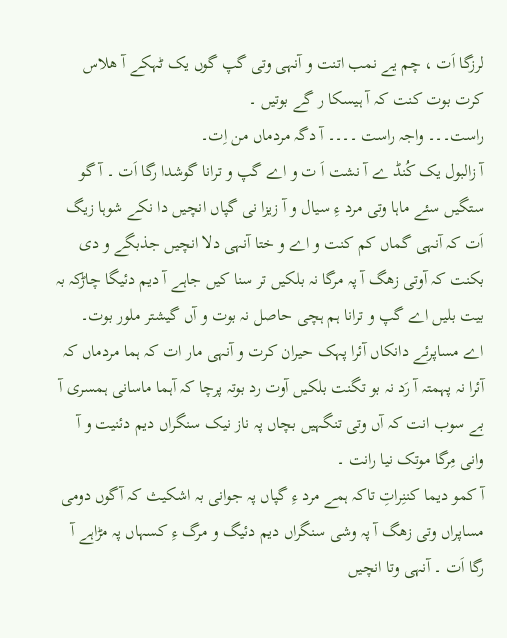لرزگا اَت ، چم یے نمب اتنت و آنہی وتی گپ گوں یک ٹہکے آ ھلاس کرت بوت کنت کہ آ ہیسکا ر گے بوتیں ۔
راست۔۔۔ واجہ راست ۔۔۔۔ آ دگہ مردماں من اِت۔
آ زالبول یک کُنڈ ے آ نشت اَ ت و اے گپ و ترانا گوشدا رگا اَت ۔ آ گو ستگیں سئے ماہا وتی مرد ءِ سیال و آ زیزا نی گپاں انچیں دا نکے شوہا زیگ اَت کہ آنہی گماں کم کنت و اے و ختا آنہی دلا انچیں جذبگے و دی بکنت کہ آوتی زھگ آ پہ مرگا نہ بلکیں تر سنا کیں جاہے آ دیم دئیگا چاڑکہ بہ بیت بلیں اے گپ و ترانا ہم ہچی حاصل نہ بوت و آں گیشتر ملور بوت۔
اے مساپرئے دانکاں آئرا پہک حیران کرت و آنہی مار ات کہ ہما مردماں کہ آئرا نہ پہمتہ آ رَد نہ بو تگنت بلکیں آوت رد بوتہ پرچا کہ آہما ماسانی ہمسری آ بے سوب انت کہ آں وتی تنگہیں بچاں پہ ناز نیک سنگراں دیم دئنیت و آ وانی مِرگا موتک نیا رانت ۔
آ کمو دیما کننِراتِ تاکہ ہمے مرد ءِ گپاں پہ جوانی بہ اشکیث کہ آگوں دومی مساپراں وتی زھگ آ پہ وشی سنگراں دیم دئیگ و مرگ ءِ کسہاں پہ مڑاہے آ رگا اَت ۔ آنہی وتا انچیں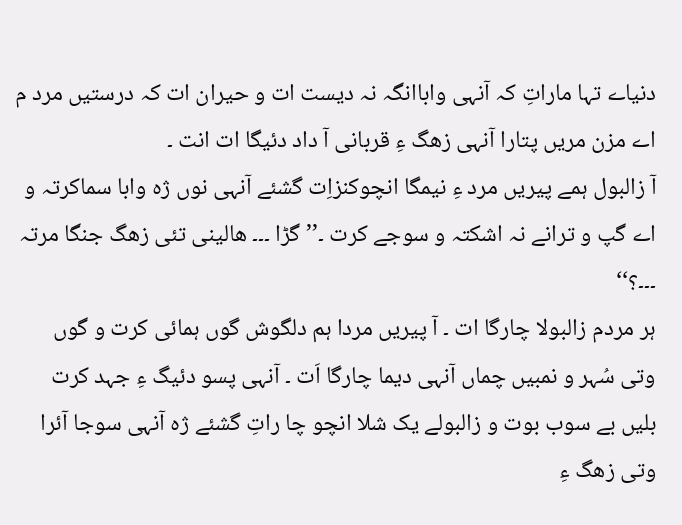دنیاے تہا ماراتِ کہ آنہی واباانگہ نہ دیست ات و حیران ات کہ درستیں مرد م اے مزن مریں پتارا آنہی زھگ ءِ قربانی آ داد دئیگا ات انت ۔
آ زالبول ہمے پیریں مرد ءِ نیمگا انچوکنزاِت گشئے آنہی نوں ژہ وابا سماکرتہ و اے گپ و ترانے نہ اشکتہ و سوجے کرت ۔’’گڑا ۔۔۔ ھالینی تئی زھگ جنگا مرتہ ۔۔۔؟‘‘
ہر مردم زالبولا چارگا ات ۔ آ پیریں مردا ہم دلگوش گوں ہمائی کرت و گوں وتی سُہر و نمبیں چماں آنہی دیما چارگا اَت ۔ آنہی پسو دئیگ ءِ جہد کرت بلیں بے سوب بوت و زالبولے یک شلا انچو چا راتِ گشئے ژہ آنہی سوجا آئرا وتی زھگ ءِ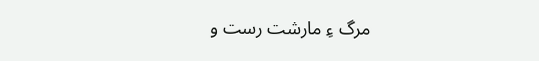مرگ ءِ مارشت رست و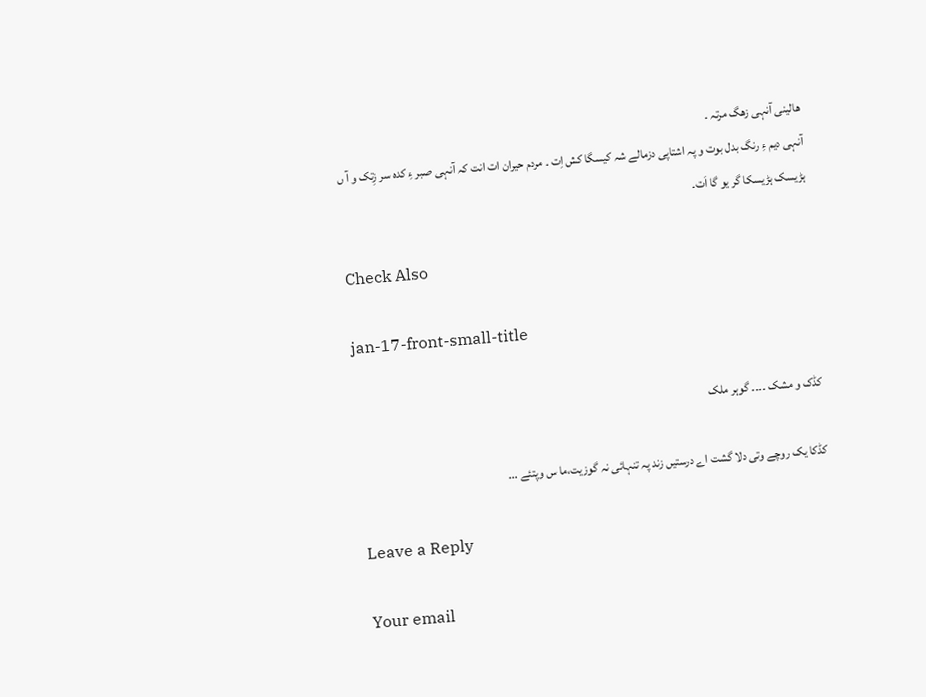ھالینی آنہی زھگ مرتہ ۔
آنہی دیم ءِ رنگ بدل بوت و پہ اشتاپی دزمالے شہ کیسگا کش اِت ۔ مردم حیران ات انت کہ آنہی صبر ءِ کدہ سر زِتک و آ ں ہڑیسک ہڑیسکا گر یو گا اَت۔

Check Also

jan-17-front-small-title

کڈک و مشک ۔۔۔۔ گوہر ملک

کڈکا یک روچے وتی دلا گشت اے درستیں زند پہ تنہائی نہ گوزیت،ما س وپتئے ...

Leave a Reply

Your email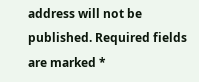address will not be published. Required fields are marked *